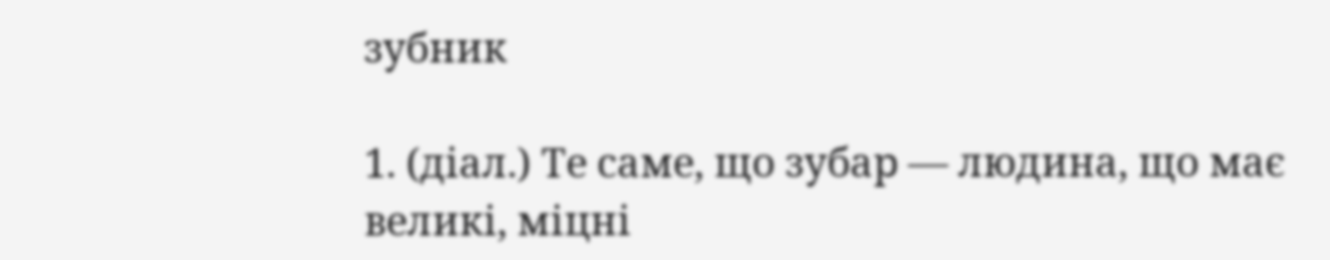зубник

1. (діал.) Те саме, що зубар — людина, що має великі, міцні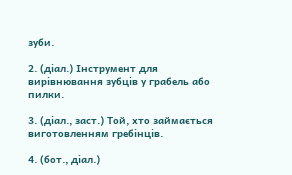зуби.

2. (діал.) Інструмент для вирівнювання зубців у грабель або пилки.

3. (діал., заст.) Той, хто займається виготовленням гребінців.

4. (бот., діал.)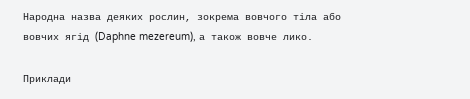Народна назва деяких рослин, зокрема вовчого тіла або вовчих ягід (Daphne mezereum), а також вовче лико.

Приклади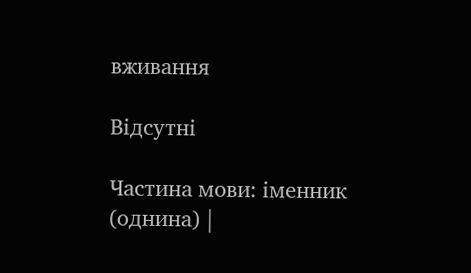вживання

Відсутні

Частина мови: іменник (однина) |